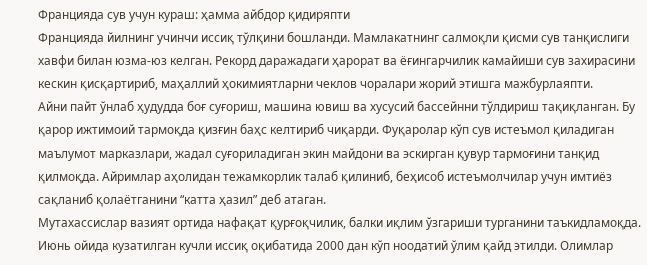Францияда сув учун кураш: ҳамма айбдор қидиряпти
Францияда йилнинг учинчи иссиқ тўлқини бошланди. Мамлакатнинг салмоқли қисми сув танқислиги хавфи билан юзма-юз келган. Рекорд даражадаги ҳарорат ва ёғингарчилик камайиши сув захирасини кескин қисқартириб, маҳаллий ҳокимиятларни чеклов чоралари жорий этишга мажбурлаяпти.
Айни пайт ўнлаб ҳудудда боғ суғориш, машина ювиш ва хусусий бассейнни тўлдириш тақиқланган. Бу қарор ижтимоий тармоқда қизғин баҳс келтириб чиқарди. Фуқаролар кўп сув истеъмол қиладиган маълумот марказлари, жадал суғориладиган экин майдони ва эскирган қувур тармоғини танқид қилмоқда. Айримлар аҳолидан тежамкорлик талаб қилиниб, беҳисоб истеъмолчилар учун имтиёз сақланиб қолаётганини “катта ҳазил” деб атаган.
Мутахассислар вазият ортида нафақат қурғоқчилик, балки иқлим ўзгариши турганини таъкидламоқда. Июнь ойида кузатилган кучли иссиқ оқибатида 2000 дан кўп ноодатий ўлим қайд этилди. Олимлар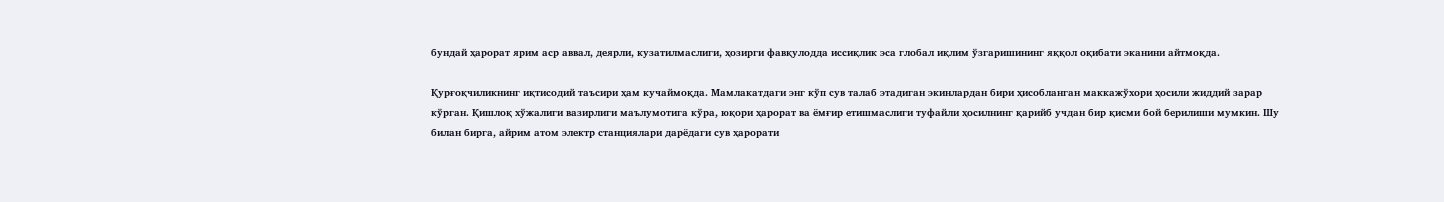бундай ҳарорат ярим аср аввал, деярли, кузатилмаслиги, ҳозирги фавқулодда иссиқлик эса глобал иқлим ўзгаришининг яққол оқибати эканини айтмоқда.

Қурғоқчиликнинг иқтисодий таъсири ҳам кучаймоқда. Мамлакатдаги энг кўп сув талаб этадиган экинлардан бири ҳисобланган маккажўхори ҳосили жиддий зарар кўрган. Қишлоқ хўжалиги вазирлиги маълумотига кўра, юқори ҳарорат ва ёмғир етишмаслиги туфайли ҳосилнинг қарийб учдан бир қисми бой берилиши мумкин. Шу билан бирга, айрим атом электр станциялари дарёдаги сув ҳарорати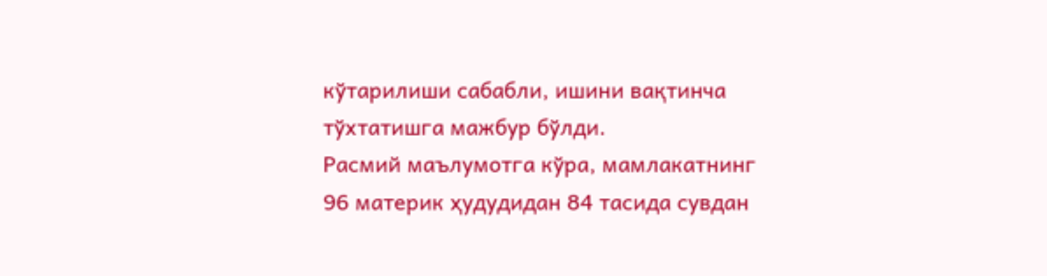кўтарилиши сабабли, ишини вақтинча тўхтатишга мажбур бўлди.
Расмий маълумотга кўра, мамлакатнинг 96 материк ҳудудидан 84 тасида сувдан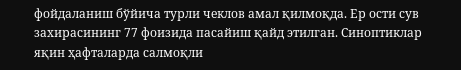фойдаланиш бўйича турли чеклов амал қилмоқда. Ер ости сув захирасининг 77 фоизида пасайиш қайд этилган. Синоптиклар яқин ҳафталарда салмоқли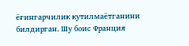ёғингарчилик кутилмаётганини билдирган. Шу боис Франция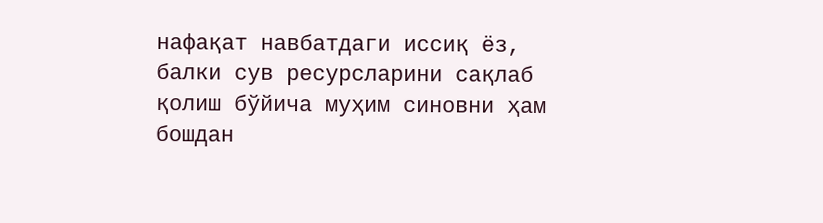нафақат навбатдаги иссиқ ёз, балки сув ресурсларини сақлаб қолиш бўйича муҳим синовни ҳам бошдан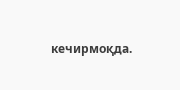кечирмоқда.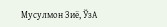Мусулмон Зиё, ЎзА